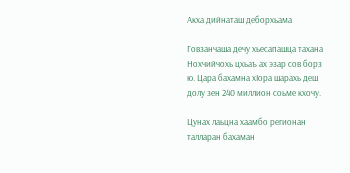Акха дийнаташ деборхьама

Говзанчаша дечу хьесапашца тахана Нохчийчохь цхьаъ ах эзар сов борз ю. Цара бахамна хIора шарахь деш долу зен 240 миллион соьме кхочу.

Цунах лаьцна хаамбо регионан талларан бахаман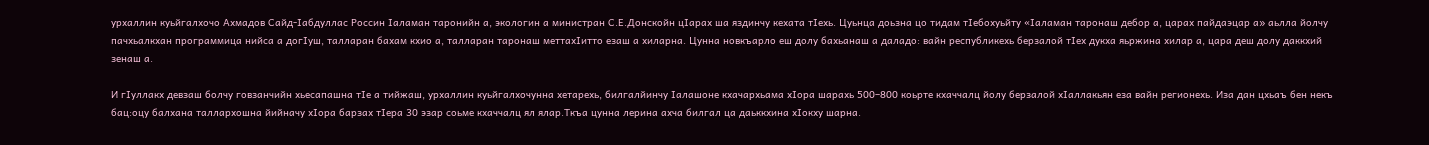урхаллин куьйгалхочо Ахмадов Сайд-Iабдуллас Россин Iаламан таронийн а, экологин а министран С.Е.Донскойн цIарах ша яздинчу кехата тIехь. Цуьнца доьзна цо тидам тIебохуьйту «Iаламан таронаш дебор а, царах пайдаэцар а» аьлла йолчу пачхьалкхан программица нийса а догIуш, талларан бахам кхио а, талларан таронаш меттахIитто езаш а хиларна. Цунна новкъарло еш долу бахьанаш а даладо: вайн республикехь берзалой тIех дукха яьржина хилар а, цара деш долу даккхий зенаш а.

И гIуллакх девзаш болчу говзанчийн хьесапашна тIе а тийжаш, урхаллин куьйгалхочунна хетарехь, билгалйинчу Iалашоне кхачархьама хIора шарахь 500–800 коьрте кхаччалц йолу берзалой хIаллакьян еза вайн регионехь. Иза дан цхьаъ бен некъ бац:оцу балхана таллархошна йийначу хIора барзах тIера 30 эзар соьме кхаччалц ял ялар.Ткъа цунна лерина ахча билгал ца даьккхина хIокху шарна.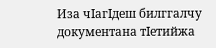Иза чIагIдеш билггалчу документана тIетийжа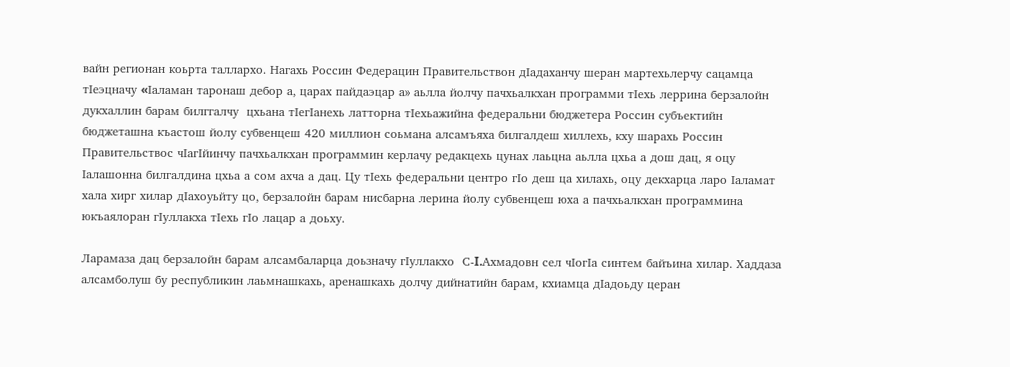вайн регионан коьрта таллархо. Нагахь Россин Федерацин Правительствон дIадаханчу шеран мартехьлерчу сацамца тIеэцначу «Iаламан таронаш дебор а, царах пайдаэцар а» аьлла йолчу пачхьалкхан программи тIехь леррина берзалойн дукхаллин барам билггалчу  цхьана тIегIанехь латторна тIехьажийна федеральни бюджетера Россин субъектийн бюджеташна къастош йолу субвенцеш 420 миллион соьмана алсамъяха билгалдеш хиллехь, кху шарахь Россин  Правительствос чIагIйинчу пачхьалкхан программин керлачу редакцехь цунах лаьцна аьлла цхьа а дош дац, я оцу Iалашонна билгалдина цхьа а сом ахча а дац. Цу тIехь федеральни центро гIо деш ца хилахь, оцу декхарца ларо Iаламат хала хирг хилар дIахоуьйту цо, берзалойн барам нисбарна лерина йолу субвенцеш юха а пачхьалкхан программина юкъаялоран гIуллакха тIехь гIо лацар а доьху.

Ларамаза дац берзалойн барам алсамбаларца доьзначу гIуллакхо  С-I.Ахмадовн сел чIогIа синтем байъина хилар. Хаддаза алсамболуш бу республикин лаьмнашкахь, аренашкахь долчу дийнатийн барам, кхиамца дIадоьду церан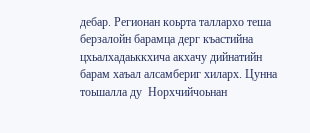дебар. Регионан коьрта таллархо теша берзалойн барамца дерг къастийна цхьалхадаьккхича акхачу дийнатийн барам хаъал алсамбериг хиларх. Цунна тоьшалла ду  Норхчийчоьнан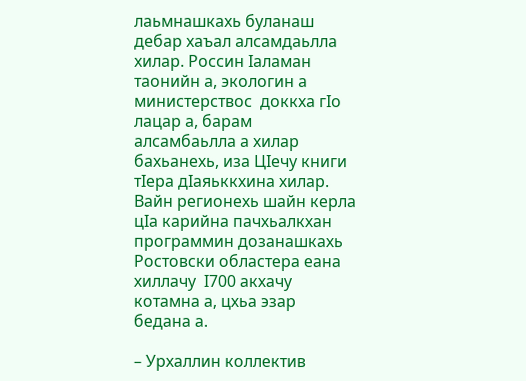лаьмнашкахь буланаш дебар хаъал алсамдаьлла хилар. Россин Iаламан таонийн а, экологин а министерствос  доккха гIо лацар а, барам алсамбаьлла а хилар бахьанехь, иза ЦIечу книги тIера дIаяьккхина хилар.  Вайн регионехь шайн керла цIа карийна пачхьалкхан программин дозанашкахь Ростовски областера еана хиллачу  I700 акхачу котамна а, цхьа эзар бедана а.

– Урхаллин коллектив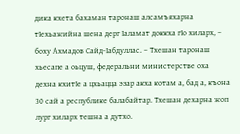дика кхета бахаман таронаш алсамъяхарна тIехьажийна шена дерг Iаламат доккха гIо хиларх, – боху Ахмадов Сайд-Iабдуллас. – Тхешан таронаш хьесапе а оьцуш, федеральни министерстве оха дехна кхитIе а цхьацца эзар акха котам а, бад а, къона 30 сай а республике балабайтар. Тхешан дехарна жоп лург хиларх тешна а дутхо.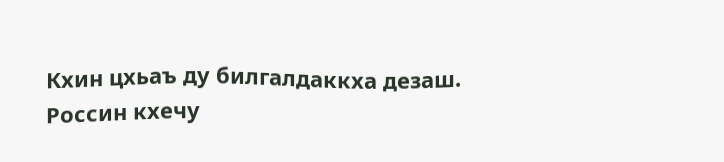Кхин цхьаъ ду билгалдаккха дезаш. Россин кхечу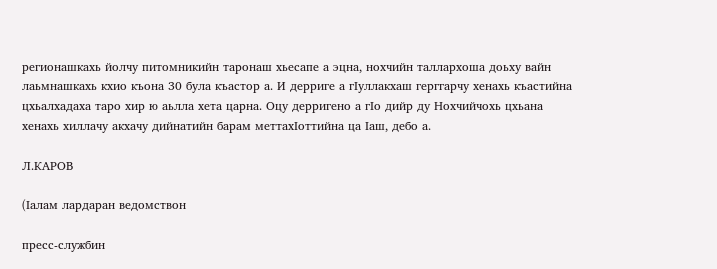регионашкахь йолчу питомникийн таронаш хьесапе а эцна, нохчийн таллархоша доьху вайн лаьмнашкахь кхио къона 30 була къастор а. И дерриге а гIуллакхаш герггарчу хенахь къастийна цхьалхадаха таро хир ю аьлла хета царна. Оцу дерригено а гIо дийр ду Нохчийчохь цхьана хенахь хиллачу акхачу дийнатийн барам меттахIоттийна ца Iаш, дебо а.

Л.КАРОВ

(Iалам лардаран ведомствон

пресс-службин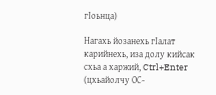гIоьнца)

Нагахь йозанехь гIалат карийнехь, иза долу кийсак схьа а харжий, Ctrl+Enter (цхьайолчу ОС-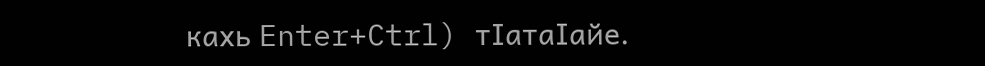кахь Enter+Ctrl) тIатаIайе.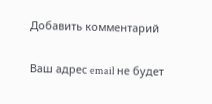Добавить комментарий

Ваш адрес email не будет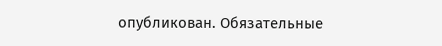опубликован. Обязательные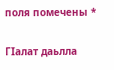поля помечены *

ГIалат даьлла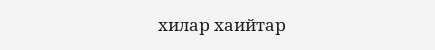хилар хаийтар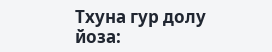Тхуна гур долу йоза: